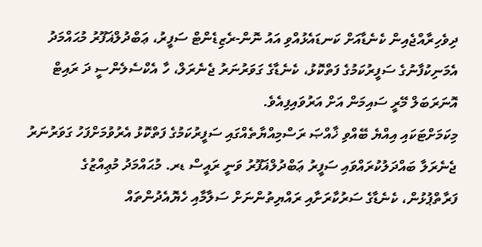ދިވެހިރާއްޖެއިން ކެނެޑާއަށް ކަނޑައެޅުއްވި އައު ނޮން-ރެޒިޑެންޓް ސަފީރު، ޢަބްދުލްޣަފޫރު މުޙައްމަދު އެމަނިކުފާނުގެ ސަފީރުކަމުގެ ފަތްކޮޅު، ކެނެޑާގެ ގަވަރުނަރު ޖެނެރަލް، ހާ އެކްސެލެންސީ ދަ ރައިޓް އޮނަރަބަލް މޭރީ ސައިމަން އަށް އަރުވައިފިއެވެ.
މިކަމަށްޓަކައި އިއްޔެ ބޭއްވި ޚާއްޞަ ރަސްމިއްޔާތެއްގައި ސަފީރުކަމުގެ ފަތްކޮޅު އެރުވުމަށްފަހު ގަވަރުނަރު ޖެނެރަލާ ބައްދަލުކުރައްވައި ސަފީރު ޢަބްދުލްޣަފޫރު ވަނީ ރައީސް ޑރ. މުޙައްމަދު މުޢިއްޒުގެ ފަރާތްޕުޅުން، ކެނެޑާގެ ސަރުކާރަށާއި ރައްޔިތުންނަށް ސަލާމާއި ހެޔޮއެދުންތައް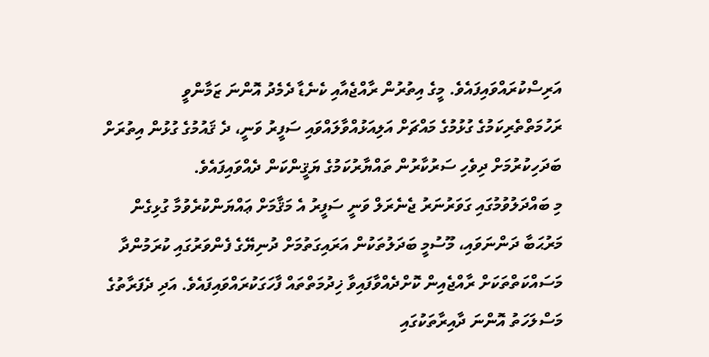އަރިސްކުރައްވައިފައެވެ. މީގެ އިތުރުން ރާއްޖެއާއި ކެނެޑާ ދެމެދު އޮންނަ ޒަމާންވީ ރަހުމަތްތެރިކަމުގެ ގުޅުމުގެ މައްޗަށް އަލިއަޅުއްވާލައްވައި ސަފީރު ވަނީ، ދެ ޤައުމުގެ ގުޅުން އިތުރަށް ބަދަހިކުރުމަށް ދިވެހި ސަރުކާރުން ތައްޔާރުކަމުގެ ޔަޤީންކަން ދެއްވައިފައެވެ.
މި ބައްދަލުވުމުގައި ގަވަރުނަރު ޖެނެރަލް ވަނީ ސަފީރު އެ މަޤާމަށް ޢައްޔަންކުރެވުމާ ގުޅިގެން މަރުޙަބާ ދަންނަވައި، މޫސުމީ ބަދަލުތަކުން އަރައިގަތުމަށް ދުނިޔޭގެ ފެންވަރުގައި ކުރަމުންދާ މަސައްކަތްތަކަށް ރާއްޖެއިން ކޮށްދެއްވާފައިވާ ޚިދުމަތްތައް ފާހަގަކުރައްވައިފައެވެ. އަދި ދެފަރާތުގެ މަސްލަހަތު އޮންނަ ދާއިރާތަކުގައި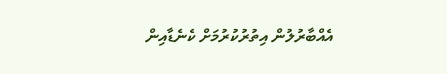އެއްބާރުލުން އިތުރުކުރުމަށް ކެނެޑާއިން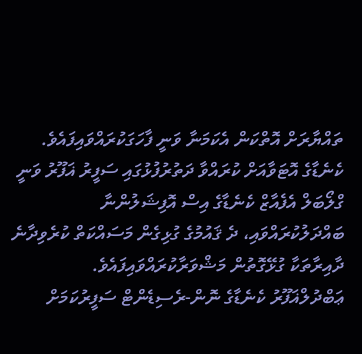ތައްޔާރަށް އޮތްކަން އެކަމަނާ ވަނީ ފާހަގަކުރައްވައިފައެވެ.
ކެނެޑާގެ އޮޓަވާއަށް ކުރައްވާ ދަތުރުފުޅުގައި ސަފީރު ޣަފޫރު ވަނީ ގްލޯބަލް އެފެއާޒް ކެނެޑާގެ އިސް އޮފިޝަލުންނާ ބައްދަލުކުރައްވައި، ދެ ޤައުމުގެ ގުޅިގެން މަސައްކަތް ކުރެވިދާނެ ދާއިރާތަކާ ގުޅޭގޮތުން މަޝްވަރާކުރައްވައިފައެވެ.
ޢަބްދުލްޣަފޫރު ކެނެޑާގެ ނޮން-ރެސިޑެންޓް ސަފީރުކަމަށް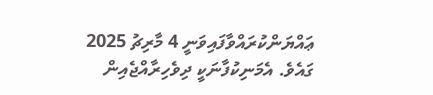ޢައްޔަންކުރައްވާފައިވަނީ 4 މާރިޗު 2025 ގައެވެ. އެމަނިކުފާނަކީ ދިވެހިރާއްޖެއިން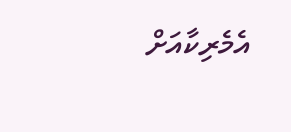އެމެރިކާއަށް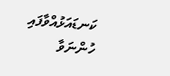ކަނޑައަޅުއްވާފައި ހުންނަވާ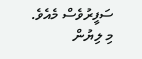ސަފީރުވެސް މެއެވެ.
މި ލިޔުން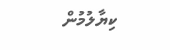ކިޔާލުމުން